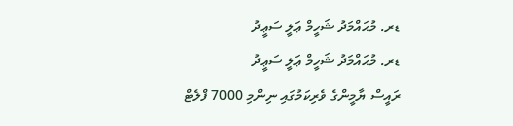ޑރ. މުޙައްމަދު ޝަހީމް ޢަލީ ސަޢީދު
ޑރ. މުޙައްމަދު ޝަހީމް ޢަލީ ސަޢީދު
ރައީސް ޔާމީންގެ ވެރިކަމުގައި ނިންމި 7000 ފްލެޓް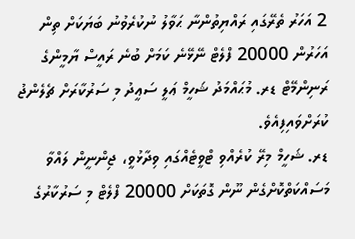2 އަހަރު ތެރޭގައި ރައްޔިތުންނާ ޙަވާލު ނުކުރެވުނު ބަޔަކަށް ތިން އަހަރުން 20000 ފްލެޓް ނޭޅޭނެ ކަމަށް ބުނެ ރައީސް ޔާމީންގެ ރަނިންމޭޓް ޑރ. މުޙައްމަދު ޝަހީމް ޢަލީ ސަޢީދު މި ސަރުކާރަށް ޗެލެންޖު ކުރަށްވައިފިއެވެ.
ޑރ. ޝަހީމް މިރޭ ކުރެއްވި ޓްވީޓެއްގައި ވިދާޅުވީ، ޖިންނީން ލައްވާ މަސައްކަތްކޮށްގެން ނޫން ގޮތަކަށް 20000 ފްލެޓް މި ސަރުކާރުގެ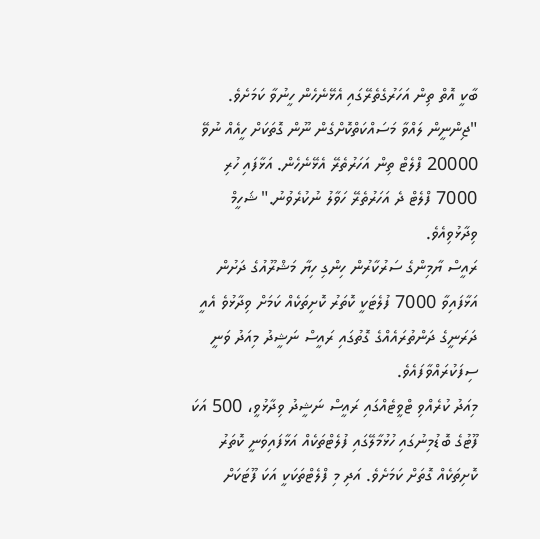ބާކީ އޮތް ތިން އަހަރުގެތެރޭގައި އެޅޭނެހެން ހީނުވާ ކަމަށެވެ.
"ޖިންނީން ލައްވާ މަސައްކަތްކޮށްގެން ނޫން ގޮތަކަށް ހީއެއް ނުވޭ 20000 ފްލެޓް ތިން އަހަރުތެރޭ އެޅޭނެހެން. އަޅާފައި ހުރި 7000 ފްލެޓް ދެ އަހަރުތެރޭ ހަވާލު ނުކުރެވުނު." ޝަހީމް ވިދާޅުވިއެވެ.
ރައީސް ޔާމިންގެ ސަރުކާރުން ހިންގި ހިޔާ މަޝްރޫއުގެ ދަށުން އަޅާފައިވާ 7000 ފުލެޓަކީ ކޮތަރު ކޮށިތަކެއް ކަމަށް ވިދާޅުވެ އެއީ ދަރަނީގެ ދަންތުރައެއްގެ ގޮތުގައި ރައީސް ނަޝީދު މިއަދު ވަނީ ސިފަކުރައްވާފައެވެ.
މިއަދު ކުރެއްވި ޓްވީޓެއްގައި ރައީސް ނަޝީދު ވިދާޅުވީ، 500 އަކަ ފޫޓުގެ ބޮޑުމިނުގައި ހުޅުމާލޭގައި ފުލެޓްތަކެއް އަޅާފައިވަނީ ކޮތަރު ކޮށިތަކެއް ގޮތަށް ކަމަށެވެ. އަދި މި ފްލެޓްތަކަކީ އަކަ ފޫޓަކަށް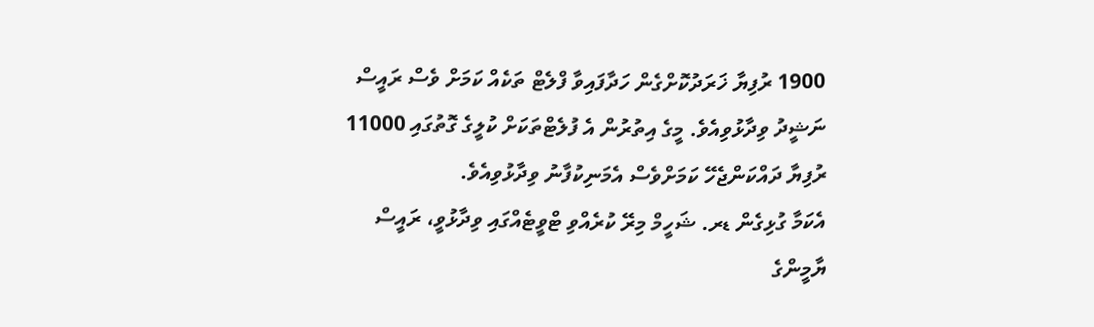1900 ރުފިޔާ ޚަރަދުކޮށްގެން ހަދާފައިވާ ފްލެޓް ތަކެއް ކަމަށް ވެސް ރައީސް ނަޝީދު ވިދާޅުވިއެވެ. މީގެ އިތުރުން އެ ފުލެޓްތަކަށް ކުލީގެ ގޮތުގައި 11000 ރުފިޔާ ދައްކަންޖެހޭ ކަމަށްވެސް އެމަނިކުފާނު ވިދާޅުވިއެވެ.
އެކަމާ ގުޅިގެން ޑރ. ޝަހީމް މިރޭ ކުރެއްވި ޓްވީޓެއްގައި ވިދާޅުވީ، ރައީސް ޔާމީންގެ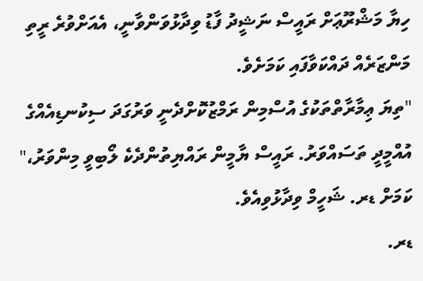ހިޔާ މަޝްރޫޢަށް ރައީސް ނަޝީދު ފާޑު ވިދާޅުވަންވާނީ، އެއަށްވުރެ ރީތި މަންޒަރެއް ދައްކަވާފައި ކަމަށެވެ.
"ތިޔަ ޢިމާރާތްތަކުގެ އުސްމިން ރަމްޒުކޮށްދެނީ ވަރުގަދަ ސިކުނޑިއެއްގެ އުއްމީދީ ތަސައްވަރު. ރައީސް ޔާމީން ރައްޔިތުންދެކެ ލޯބިވީ މިންވަރު،" ކަމަށް ޑރ. ޝަހީމް ވިދާޅުވިއެވެ.
ޑރ.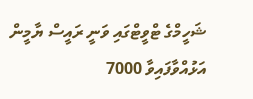ޝަހީމްގެ ޓްވީޓްގައި ވަނީ ރައީސް ޔާމީން އަޅުއްވާފައިވާ 7000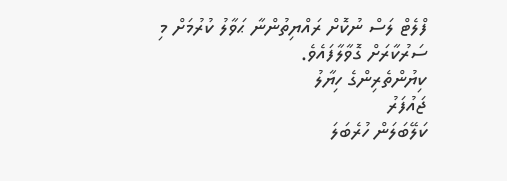ފްލެޓް ލަސް ނުކޮށް ރައްޔިތުންނާ ޙަވާލު ކުރުމަށް މި ސަރުކާރަށް ގޮވާލާފައެވެ.
ކިޔުންތެރިންގެ ހިޔާލު
ޖައުފަރު
ކަލޭބަލަން ހުރެބަލަ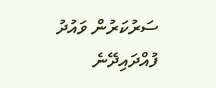ސަރުކަރުން ވައުދު ފުއްދައިދޭނެ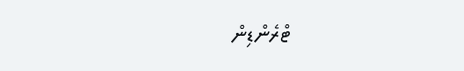ޓްރެންޑިން